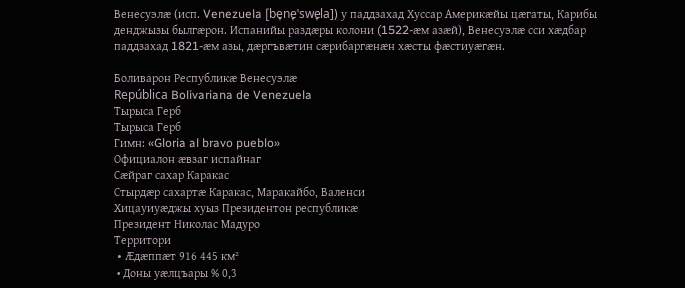Венесуэлæ (исп. Venezuela [be̞ne̞ˈswe̞la]) у паддзахад Хуссар Америкæйы цæгаты, Карибы денджызы былгæрон. Испанийы раздæры колони (1522-æм азæй), Венесуэлæ сси хæдбар паддзахад 1821-æм азы, дæргъвæтин сæрибаргæнæн хæсты фæстиуæгæн.

Боливарон Республикæ Венесуэлæ
República Bolivariana de Venezuela
Тырыса Герб
Тырыса Герб
Гимн: «Gloria al bravo pueblo»
Официалон æвзаг испайнаг
Сæйраг сахар Каракас
Стырдæр сахартæ Каракас, Маракайбо, Валенси
Хицауиуæджы хуыз Президентон республикæ
Президент Николас Мадуро
Территори
 • Æдæппæт 916 445 км²
 • Доны уæлцъары % 0,3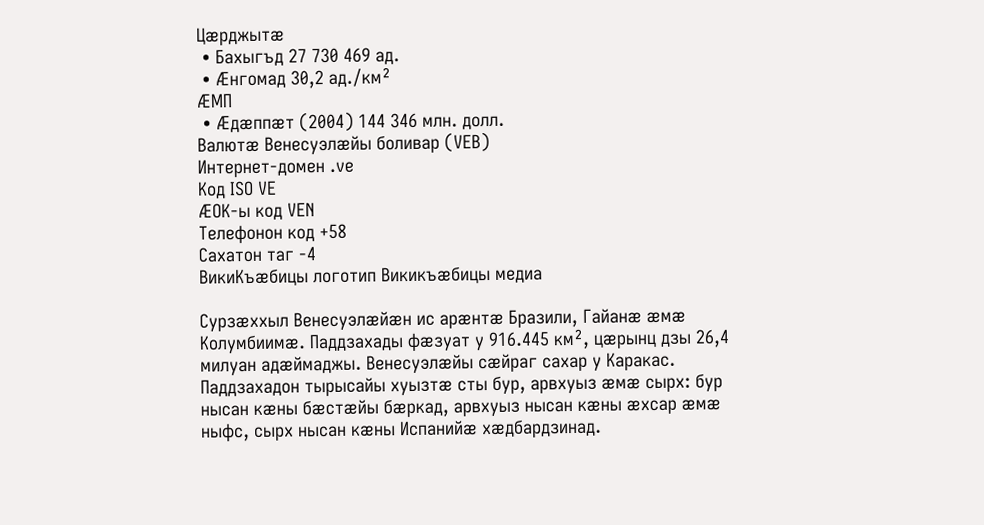Цæрджытæ
 • Бахыгъд 27 730 469 ад.
 • Æнгомад 30,2 ад./км²
ÆМП
 • Æдæппæт (2004) 144 346 млн. долл.
Валютæ Венесуэлæйы боливар (VEB)
Интернет-домен .ve
Код ISO VE
ÆОК-ы код VEN
Телефонон код +58
Сахатон таг -4
ВикиКъæбицы логотип Викикъæбицы медиа

Сурзæххыл Венесуэлæйæн ис арæнтæ Бразили, Гайанæ æмæ Колумбиимæ. Паддзахады фæзуат у 916.445 км², цæрынц дзы 26,4 милуан адæймаджы. Венесуэлæйы сæйраг сахар у Каракас. Паддзахадон тырысайы хуызтæ сты бур, арвхуыз æмæ сырх: бур нысан кæны бæстæйы бæркад, арвхуыз нысан кæны æхсар æмæ ныфс, сырх нысан кæны Испанийæ хæдбардзинад.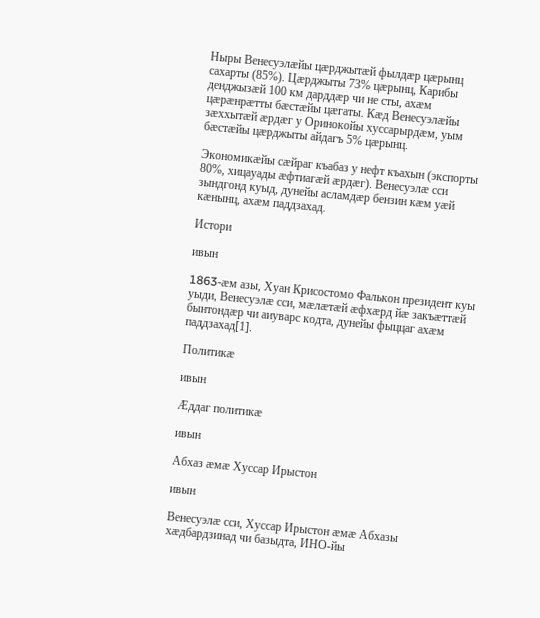Ныры Венесуэлæйы цæрджытæй фылдæр цæрынц сахарты (85%). Цæрджыты 73% цæрынц, Карибы денджызæй 100 км дарддæр чи не сты, ахæм цæрæнрæтты бæстæйы цæгаты. Кæд Венесуэлæйы зæххытæй æрдæг у Оринокойы хуссарырдæм, уым бæстæйы цæрджыты айдагъ 5% цæрынц.

Экономикæйы сæйраг къабаз у нефт къахын (экспорты 80%, хицауады æфтиагæй æрдæг). Венесуэлæ сси зындгонд куыд, дунейы асламдæр бензин кæм уæй кæнынц, ахæм паддзахад.

Истори

ивын

1863-æм азы, Хуан Крисостомо Фалькон президент куы уыди, Венесуэлæ сси, мæлæтæй æфхæрд йæ закъæттæй бынтондæр чи аиуварс кодта, дунейы фыццаг ахæм паддзахад[1].

Политикæ

ивын

Æддаг политикæ

ивын

Абхаз æмæ Хуссар Ирыстон

ивын

Венесуэлæ сси, Хуссар Ирыстон æмæ Абхазы хæдбардзинад чи базыдта, ИНО-йы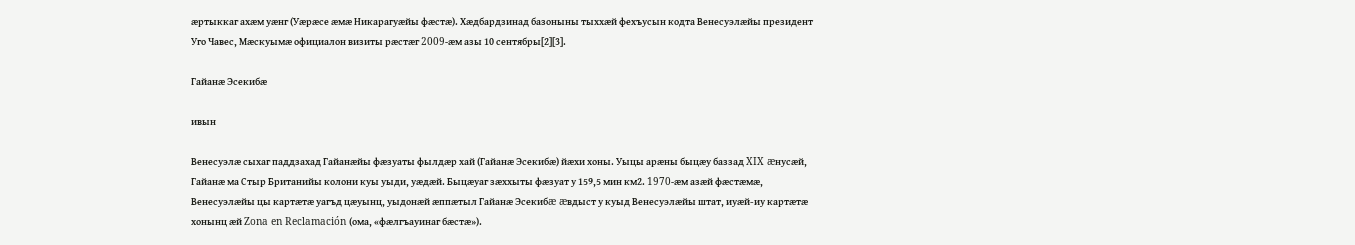æртыккаг ахæм уæнг (Уæрæсе æмæ Никарагуæйы фæстæ). Хæдбардзинад базоныны тыххæй фехъусын кодта Венесуэлæйы президент Уго Чавес, Мæскуымæ официалон визиты рæстæг 2009-æм азы 10 сентябры[2][3].

Гайанæ Эсекибæ

ивын

Венесуэлæ сыхаг паддзахад Гайанæйы фæзуаты фылдæр хай (Гайанæ Эсекибæ) йæхи хоны. Уыцы арæны быцæу баззад XIX æнусæй, Гайанæ ма Стыр Британийы колони куы уыди, уæдæй. Быцæуаг зæххыты фæзуат у 159,5 мин км2. 1970-æм азæй фæстæмæ, Венесуэлæйы цы картæтæ уагъд цæуынц, уыдонæй æппæтыл Гайанæ Эсекибæ æвдыст у куыд Венесуэлæйы штат, иуæй-иу картæтæ хонынц æй Zona en Reclamación (ома, «фæлгъауинаг бæстæ»).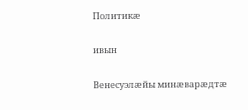Политикæ

ивын

Венесуэлæйы минæварæдтæ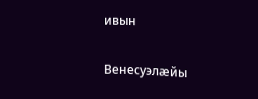ивын

Венесуэлæйы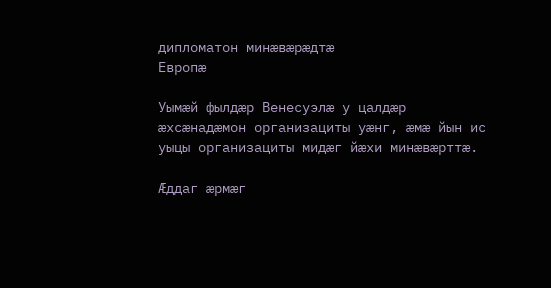дипломатон минæвæрæдтæ
Европæ

Уымæй фылдæр Венесуэлæ у цалдæр æхсæнадæмон организациты уæнг, æмæ йын ис уыцы организациты мидæг йæхи минæвæрттæ.

Æддаг æрмæг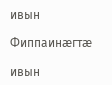ивын

Фиппаинæгтæ

ивын